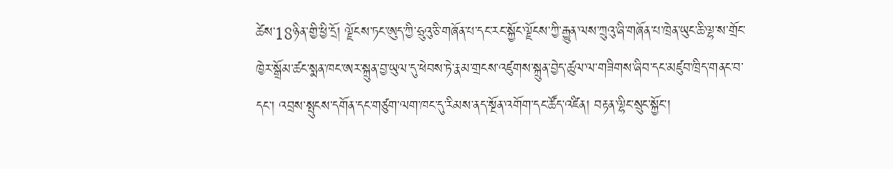ཚེས་18ཉིན་གྱི་ཕྱི་དྲོ། ལྗོངས་ཏང་ཨུད་ཀྱི་ཧྲུའུ་ཅི་གཞོན་པ་དང་རང་སྐྱོང་ལྗོངས་ཀྱི་རྒྱུན་ལས་ཀྲུའུ་ཞི་གཞོན་པ་ཁྲེན་ཡུང་ཆི་ལྷ་ས་གྲོང་ཁྱེར་སྒྲོམ་ཚང་སྨན་ཁང་ཨར་སྐྲུན་བྱ་ཡུལ་དུ་ཕེབས་ཏེ་རྣམ་གྲངས་འཛུགས་སྐྲུན་བྱེད་ཚུལ་ལ་གཟིགས་ཞིབ་དང་མཛུབ་ཁྲིད་གནང་བ་དང་། འབྲས་སྤུངས་དགོན་དང་གཙུག་ལག་ཁང་དུ་རིམས་ནད་སྔོན་འགོག་དང་ཚོད་འཛིན། བརྟན་ལྷིང་སྲུང་སྐྱོང་།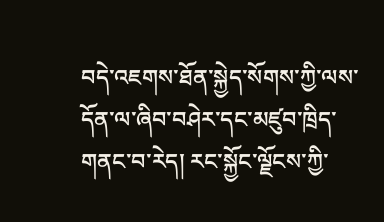བདེ་འཇགས་ཐོན་སྐྱེད་སོགས་ཀྱི་ལས་དོན་ལ་ཞིབ་བཤེར་དང་མཛུབ་ཁྲིད་གནང་བ་རེད། རང་སྐྱོང་ལྗོངས་ཀྱི་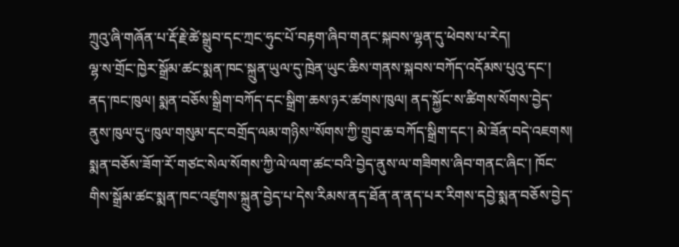ཀྲུའུ་ཞི་གཞོན་པ་རྡོ་རྗེ་ཚེ་སྒྲུབ་དང་ཀྲང་ཧུང་པོ་བརྟག་ཞིབ་གནང་སྐབས་ལྷན་དུ་ཕེབས་པ་རེད།
ལྷ་ས་གྲོང་ཁྱེར་སྒྲོམ་ཚང་སྨན་ཁང་སྐྲུན་ཡུལ་དུ་ཁྲེན་ཡུང་ཆིས་གནས་སྐབས་བཀོད་འདོམས་པུའུ་དང་། ནད་ཁང་ཁུལ། སྨན་བཅོས་སྒྲིག་བཀོད་དང་སྒྲིག་ཆས་ཉར་ཚགས་ཁུལ། ནད་སྐྱོང་ས་ཚིགས་སོགས་བྱེད་ནུས་ཁུལ་དུ“ཁུལ་གསུམ་དང་བགྲོད་ལམ་གཉིས”སོགས་ཀྱི་གྲུབ་ཆ་བཀོད་སྒྲིག་དང་། མེ་ཟོན་བདེ་འཇགས། སྨན་བཅོས་ཟོག་རོ་གཙང་སེལ་སོགས་ཀྱི་ལེ་ལག་ཚང་བའི་བྱེད་ནུས་ལ་གཟིགས་ཞིབ་གནང་ཞིང་། ཁོང་གིས་སྒྲོམ་ཚང་སྨན་ཁང་འཛུགས་སྐྲུན་བྱེད་པ་དེས་རིམས་ནད་ཐོན་ན་ནད་པར་རིགས་དབྱེ་སྨན་བཅོས་བྱེད་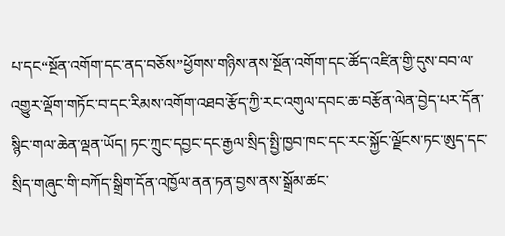པ་དང“སྔོན་འགོག་དང་ནད་བཅོས”ཕྱོགས་གཉིས་ནས་སྔོན་འགོག་དང་ཚོད་འཛིན་གྱི་དུས་བབ་ལ་འགྱུར་ལྡོག་གཏོང་བ་དང་རིམས་འགོག་འཐབ་རྩོད་ཀྱི་རང་འགུལ་དབང་ཆ་བརྩོན་ལེན་བྱེད་པར་དོན་སྙིང་གལ་ཆེན་ལྡན་ཡོད། ཏང་ཀྲུང་དབྱང་དང་རྒྱལ་སྲིད་སྤྱི་ཁྱབ་ཁང་དང་རང་སྐྱོང་ལྗོངས་ཏང་ཨུད་དང་སྲིད་གཞུང་གི་བཀོད་སྒྲིག་དོན་འཁྱོལ་ནན་ཏན་བྱས་ནས་སྒྲོམ་ཚང་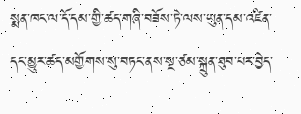སྨན་ཁང་ལ་དོ་དམ་གྱི་ཚད་གཞི་བཟོས་ཏེ་ལས་ཡུན་དམ་འཛིན་དང་མྱུར་ཚད་མགྱོགས་སུ་བཏང་ནས་སྔ་ཙམ་སྐྲུན་ཐུབ་པར་བྱེད་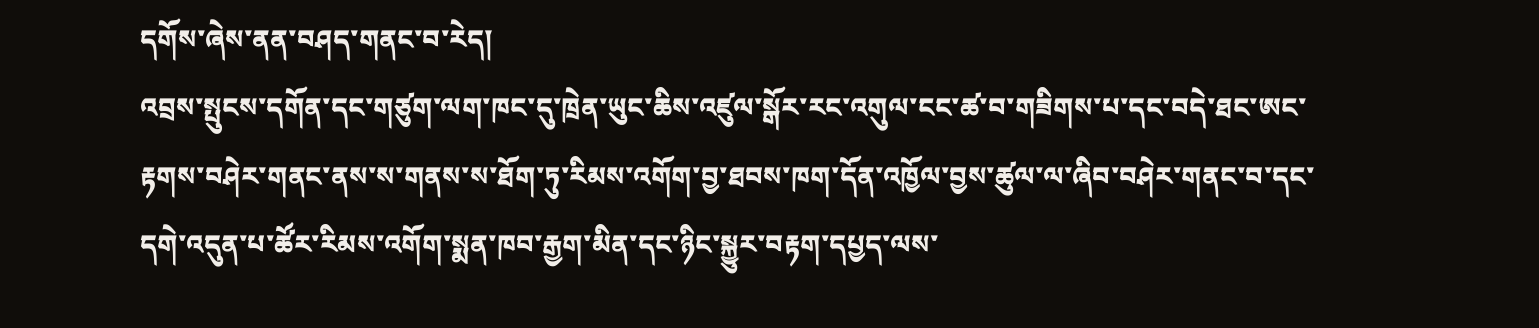དགོས་ཞེས་ནན་བཤད་གནང་བ་རེད།
འབྲས་སྤུངས་དགོན་དང་གཙུག་ལག་ཁང་དུ་ཁྲེན་ཡུང་ཆིས་འཛུལ་སྒོར་རང་འགུལ་ངང་ཚ་བ་གཟིགས་པ་དང་བདེ་ཐང་ཨང་རྟགས་བཤེར་གནང་ནས་ས་གནས་ས་ཐོག་ཏུ་རིམས་འགོག་བྱ་ཐབས་ཁག་དོན་འཁྱོལ་བྱས་ཚུལ་ལ་ཞིབ་བཤེར་གནང་བ་དང་དགེ་འདུན་པ་ཚོར་རིམས་འགོག་སྨན་ཁབ་རྒྱག་མིན་དང་ཉིང་སྐྱུར་བརྟག་དཔྱད་ལས་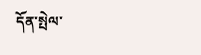དོན་སྤེལ་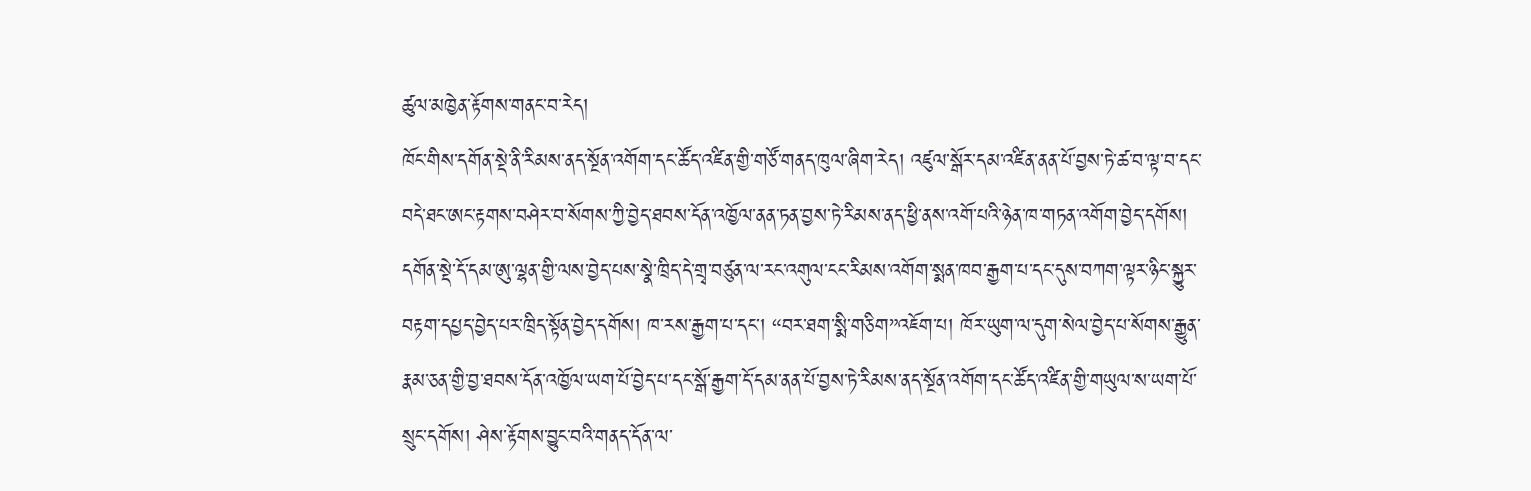ཚུལ་མཁྱེན་རྟོགས་གནང་བ་རེད།
ཁོང་གིས་དགོན་སྡེ་ནི་རིམས་ནད་སྔོན་འགོག་དང་ཚོད་འཛིན་གྱི་གཙོ་གནད་ཁུལ་ཞིག་རེད། འཛུལ་སྒོར་དམ་འཛིན་ནན་པོ་བྱས་ཏེ་ཚ་བ་ལྟ་བ་དང་བདེ་ཐང་ཨང་རྟགས་བཤེར་བ་སོགས་ཀྱི་བྱེད་ཐབས་དོན་འཁྱོལ་ནན་ཏན་བྱས་ཏེ་རིམས་ནད་ཕྱི་ནས་འགོ་པའི་ཉེན་ཁ་གཏན་འགོག་བྱེད་དགོས། དགོན་སྡེ་དོ་དམ་ཨུ་ལྷན་གྱི་ལས་བྱེད་པས་སྣེ་ཁྲིད་དེ་གྲྭ་བཙུན་ལ་རང་འགུལ་ངང་རིམས་འགོག་སྨན་ཁབ་རྒྱག་པ་དང་དུས་བཀག་ལྟར་ཉིང་སྐྱུར་བརྟག་དཔྱད་བྱེད་པར་ཁྲིད་སྟོན་བྱེད་དགོས། ཁ་རས་རྒྱག་པ་དང་། “བར་ཐག་སྨི་གཅིག”འཇོག་པ། ཁོར་ཡུག་ལ་དུག་སེལ་བྱེད་པ་སོགས་རྒྱུན་རྣམ་ཅན་གྱི་བྱ་ཐབས་དོན་འཁྱོལ་ཡག་པོ་བྱེད་པ་དང་སྒོ་རྒྱག་དོ་དམ་ནན་པོ་བྱས་ཏེ་རིམས་ནད་སྔོན་འགོག་དང་ཚོད་འཛིན་གྱི་གཡུལ་ས་ཡག་པོ་སྲུང་དགོས། ཤེས་རྟོགས་བྱུང་བའི་གནད་དོན་ལ་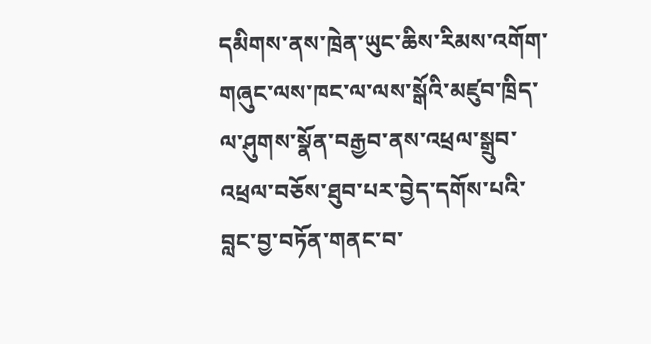དམིགས་ནས་ཁྲེན་ཡུང་ཆིས་རིམས་འགོག་གཞུང་ལས་ཁང་ལ་ལས་སྒོའི་མཛུབ་ཁྲིད་ལ་ཤུགས་སྣོན་བརྒྱབ་ནས་འཕྲལ་སྒྲུབ་འཕྲལ་བཅོས་ཐུབ་པར་བྱེད་དགོས་པའི་བླང་བྱ་བཏོན་གནང་བ་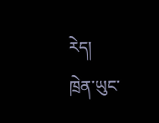རེད།
ཁྲེན་ཡུང་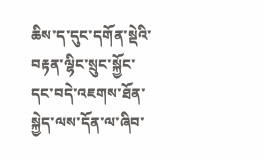ཆིས་ད་དུང་དགོན་སྡེའི་བརྟན་ལྷིང་སྲུང་སྐྱོང་དང་བདེ་འཇགས་ཐོན་སྐྱེད་ལས་དོན་ལ་ཞིབ་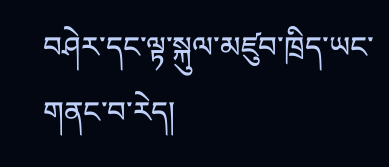བཤེར་དང་ལྟ་སྐུལ་མཛུབ་ཁྲིད་ཡང་གནང་བ་རེད།